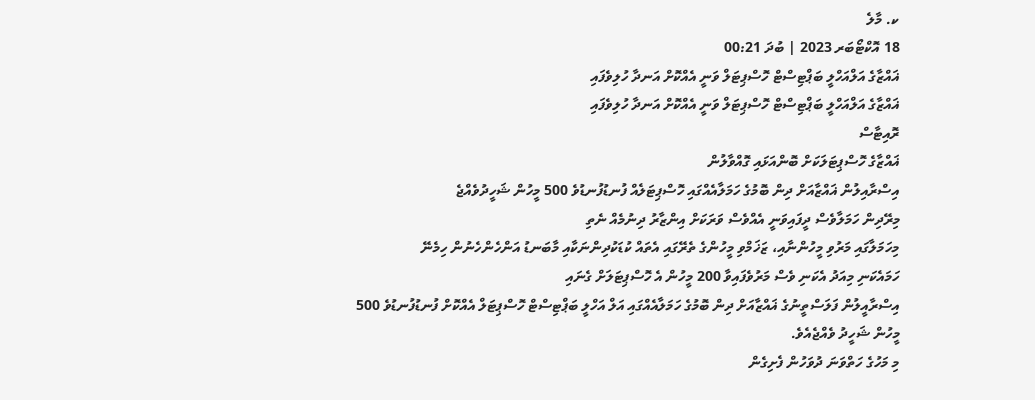ކ. މާލެ
18 އޮކްޓޯބަރ 2023 | ބުދަ 00:21
ޣައްޒާގެ އަލްއަހްލީ ބަޕްޓިސްޓް ހޮސްޕިޓަލް ވަނީ އެއްކޮށް އަނދާ ހުލިވެފައި
ޣައްޒާގެ އަލްއަހްލީ ބަޕްޓިސްޓް ހޮސްޕިޓަލް ވަނީ އެއްކޮށް އަނދާ ހުލިވެފައި
ރޮއިޓާސް
ޣައްޒާގެ ހޮސްޕިޓަލަކަށް ބޮންއަޅައި ގޮއްވާލުން
އިސްރާއިލުން ޣައްޒާއަށް ދިން ބޮމުގެ ހަމަލާއެއްގައި ހޮސްޕިޓަލެއް ފުނޑުފުނޑުވެ 500 މީހުން ޝަހީދުވެއްޖެ
މިރޭދިން ހަމަލާވެސް ދީފައިވަނީ އެއްވެސް ވަރަކަށް އިންޒާރު ދިނުމެއް ނެތި
މިހަމަލާގައި މަރުވި މީހުންނާއި، ޒަޚަމްވި މީހުންގެ ތެރޭގައި އެތައް ކުޑަކުދިންނަކާއި މާބަނޑު އަންހެންހެނުން ހިމެނޭ
ހަމައެކަނި މިއަދު އެކަނި ވެސް މަރުވެފައިވާ 200 މީހުން އެ ހޮސްޕިޓަލަށް ގެނައި
އިސްރާއީލުން ފަލަސްތީނުގެ ޣައްޒާއަށް ދިން ބޮމުގެ ހަމަލާއެއްގައި އަލް އަހްލީ ބަޕްޓިސްޓް ހޮސްޕިޓަލް އެއްކޮށް ފުނޑުފުނޑުވެ 500 މީހުން ޝަހީދު ވެއްޖެއެވެ.
މި މަހުގެ ހަތްވަނަ ދުވަހުން ފެށިގެން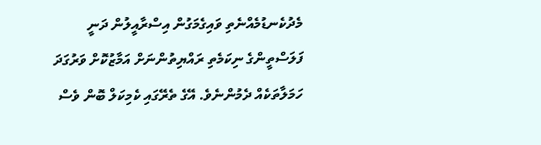މެދުކެނޑުމެއްނެތި ވައިގެމަގުން އިސްރާއީލުން ދަނީ ފަލަސްތީންގެ ނިކަމެތި ރައްޔިތުންނަށް އަމާޒުކޮށް ވަރުގަދަ ހަމަލާތަކެއް ދެމުންނެވެ. އޭގެ ތެރޭގައި ކެމިކަލް ބޮން ވެސް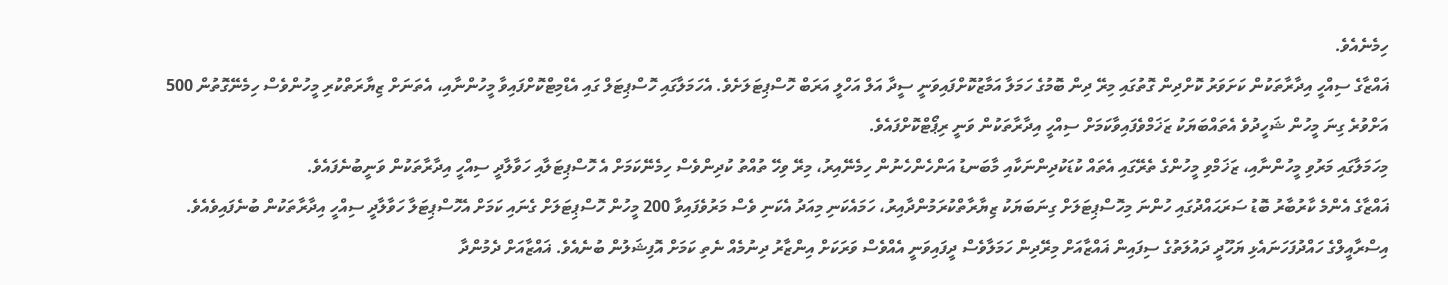ހިމެނެއެވެ.
ޣައްޒާގެ ސިއްހީ އިދާރާތަކުން ކަށަވަރު ކޮށްދިން ގޮތުގައި މިރޭ ދިން ބޮމުގެ ހަމަލާ އަމާޒުކޮށްފައިވަނީ ސީދާ އަލް އަހްލީ އަރަބް ހޮސްޕިޓަލަށެވެ. އެހަމަލާގައި ހޮސްޕިޓަލް ގައި އެޑްމިޓްކޮށްފައިވާ މީހުންނާއި، އެތަނަށް ޒިޔާރަތްކުރި މީހުންވެސް ހިމެނޭގޮތުން 500 އަށްވުރެ ގިނަ މީހުން ޝަހީދުވެ އެތައްބަޔަކު ޒަޚަމްވެފައިވާކަމަށް ސިއްހީ އިދާރާތަކުން ވަނީ ރިޕޯޓްކޮށްފައެވެ.
މިހަމަލާގައި މަރުވި މީހުންނާއި، ޒަޚަމްވި މީހުންގެ ތެރޭގައި އެތައް ކުޑަކުދިންނަކާއި މާބަނޑު އަންހެންހެނުން ހިމެނޭއިރު، މިރޭ ވިހޭ ތުއްތު ކުދިންވެސް ހިމެނޭކަމަށް އެ ހޮސްޕިޓަލާއި ހަވާލާދީ ސިއްހީ އިދާރާތަކުން ވަނީބުނެފައެވެ.
ޣައްޒާގެ އެންމެ ކާރުބާރު ބޮޑު ސަރަޙައްދުގައި ހުންނަ މިހޮސްޕިޓަލަށް ގިނަބަޔަކު ޒިޔާރާތްކުރަމުންދާއިރު، ހަމައެކަނި މިއަދު އެކަނި ވެސް މަރުވެފައިވާ 200 މީހުން ހޮސްޕިޓަލަށް ގެނައި ކަމަށް އެހޮސްޕިޓަލާ ހަވާލާދީ ސިއްހީ އިދާރާތަކުން ބުނެފައިވެއެވެ.
އިސްރާއީލްގެ ހައްދުފަހަނައެޅި ޔަހޫދީ ދައުލަތުގެ ސިފައިން ޣައްޒާއަށް މިރޭދިން ހަމަލާވެސް ދީފައިވަނީ އެއްވެސް ވަރަކަށް އިންޒާރު ދިނުމެއް ނެތި ކަމަށް އޮފިޝަލުން ބުނެއެވެ. ޣައްޒާއަށް ދެމުންދާ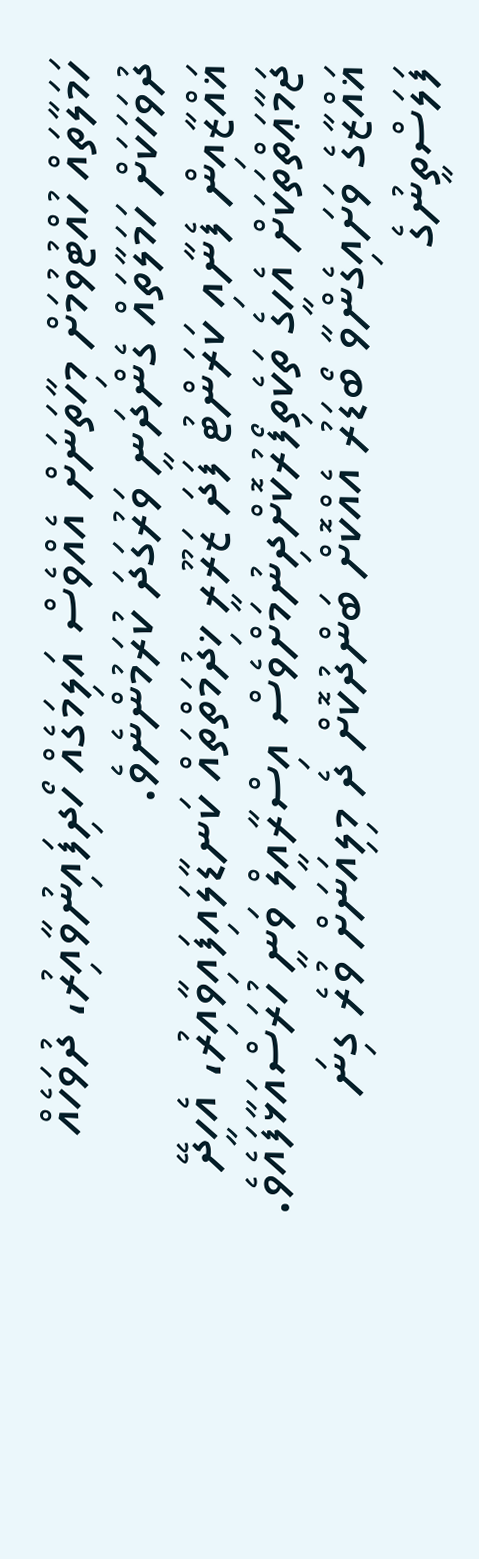ހަމަލާތައް ހުއްޓުވުމަށް މިހާތަނަށް އެއްވެސް އަލިމަގެއް ހޯދިފައިނުވާއިރު، ދުވަހެއް ދުވަހަކަށް ހަމަލާތައް ގެންދަނީ ވަރުގަދަ ކުރަމުންނެވެ.
ޣައްޒާއިން ފެނާއި ކަރަންޓު ފަދަ ޒަރޫރީ ޚިދުމަތްތައް ކަނޑާލައިފައިވާއިރު، އެހީދޭ ޖަމާޢަތްތަކަށް އެހީގެ ތަކެތިފޯރުކޮށްދިނުމަށްވެސް އިސްރާއީލް ވަނީ ހުރަސްއަޅާފައެވެ.
ޣައްޒާގެ ވަށައިގެންވާ ބޯޑަރު އެއްކޮށް ބަންދުކޮށް ދެ މިލިއަނަށް ވުރެ ގިނަ ފަލަސްތީނުގެ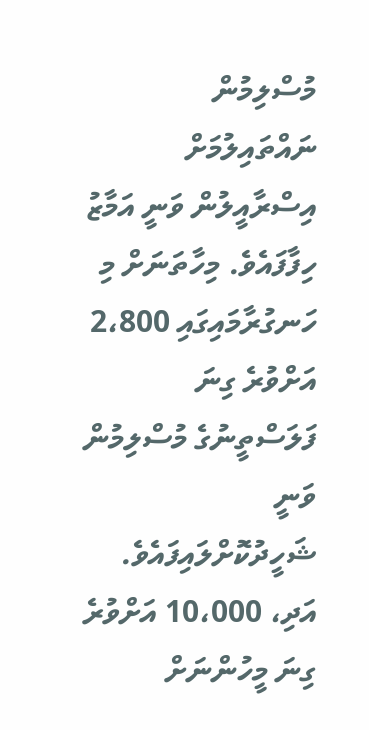މުސްލިމުން ނައްތައިލުމަށް އިސްރާއީލުން ވަނީ އަމާޒު ހިފާފައެވެ. މިހާތަނަށް މި ހަނގުރާމައިގައި 2،800 އަށްވުރެ ގިނަ ފަލަސްތީނުގެ މުސްލިމުން ވަނީ ޝަހީދުކޮށްލައިފައެވެ. އަދި، 10،000 އަށްވުރެ ގިނަ މީހުންނަށް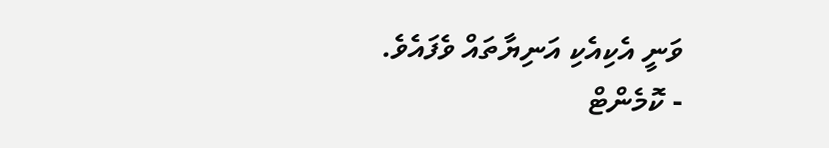ވަނީ އެކިއެކި އަނިޔާތައް ވެފައެވެ.
- ކޮމެންޓް